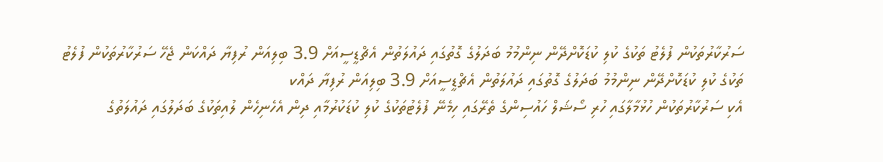ސަރުކާރުތަކުން ފުލެޓު ތަކުގެ ކުލި ކުޑަކޮށްދޭން ނިންމުމު ބަދަލުގެ ގޮތުގައި ދައުލަތުން އެޗްޑީސީއަށް 3.9 ބިލިއަން ރުފިޔާ ދައްކަން ޖެހޭ ސަރުކާރުތަކުން ފުލެޓު ތަކުގެ ކުލި ކުޑަކޮށްދޭން ނިންމުމު ބަދަލުގެ ގޮތުގައި ދައުލަތުން އެޗްޑީސީއަށް 3.9 ބިލިއަން ރުފިޔާ ދައްކ
އެކި ސަރުކާރުތަކުން ހުޅުމާލާގައި ހުރި ސޯޝަލް ހައުސިންގެ ތެރޭގައި ހިމެނޭ ފުލެޓުތަކުގެ ކުލި ކުޑަކުރުމާއި ދިން އެހެނިހެން ލުއިތަކުގެ ބަދަލުގައި ދައުލަތުގެ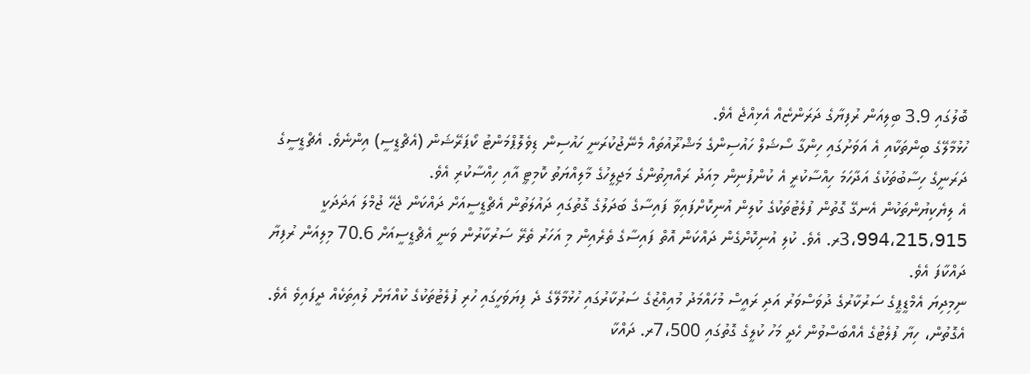ބޮލުގައި 3.9 ބިލިއަން ރުފިޔާގެ ދަރަންޏެއް އެޅިއްޖެ އެވެ.
ހުޅުމާލޭގެ ބިންތަކާއި އެ އަވަށުގައި ހިންގާ ސޯޝަލް ހައުސިންގެ މަޝްރޫއުތައް މެނޭޖުކުރަނީ ހައުސިން ޑިވެލޮޕްމަންޓު ކޯޕަރޭޝަން (އެޗްޑީސީ) އިންނެވެ. އެޗްޑީސީގެ ދަރަނީގެ ހިސާބުތަކުގެ އަދާހަމަ ހިއްސާކުރީ އެ ކުންފުނިން މިއަދު ރައްޔިތުންގެ މަޖިލީހުގެ މާލިއްޔަތު ކޮމިޓީ އާއި ހިއްސާކުރި އެވެ.
އެ ލިޔެކިޔުންތަކުން އެނގޭ ގޮތުން ފުލެޓުތަކުގެ ކުލިން އުނިކޮށްފައިވާ ފައިސާގެ ބަދަލުގެ ގޮތުގައި ދައުލަތުން އެޗްޑީސީއަށް ދައްކަން ޖެހޭ ޖުމްލަ އަދަދަކީ 3،994،215،915ރ. އެވެ. ކުލި އުނިކޮށްގެން ދައްކަން އޮތް ފައިސާގެ ތެރެއިން މި އަހަރު ތެރޭ ސަރުކާރުން ވަނީ އެޗްޑީސީއަށް 70.6 މިލިއަން ރުފިޔާ ދައްކާފަ އެވެ.
ނިމިދިޔަ އެމްޑީޕީގެ ސަރުކާރުގެ ދުވަސްވަރު އަދި ރައީސް މުހައްމަދު މުއިއްޒުގެ ސަރުކާރުގައި ހުޅުމާލޭގެ ދެ ފިޔަވަހީގައި ހުރި ފުލެޓުތަކުގެ ކުއްޔަށް ލުއިތަކެއް ދީފައިވެ އެވެ.
އެގޮތުން، ހިޔާ ފުލެޓުގެ އެއްބަސްވުން ހެދީ މަހު ކުލީގެ ގޮތުގައި 7،500ރ. ދައްކާ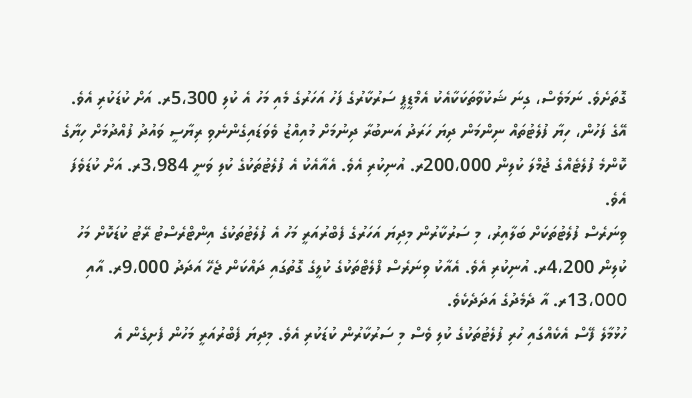ގޮތަށެވެ. ނަމަވެސް، ގިނަ ޝަކުވާތަކަކާއެކު އެމްޑީޕީ ސަރުކާރުގެ ފަހު އަހަރުގެ މެއި މަހު އެ ކުލި 5،300ރ. އަށް ކުޑަކުރި އެވެ.
އޭގެ ފަހުން، ހިޔާ ފުލެޓުތައް ނިންމަން ދިޔަ ހަރަދު އަނބުރާ ދިނުމަށް މުއިއްޒު ވެވަޑައިގެންނެވި ރިޔާސީ ވައުދު ފުއްދުމަށް ހިޔާގެ ކޮންމެ ފުލެޓެއްގެ ޖުމްލަ ކުލިން 200،000ރ. އުނިކުރި އެވެ. އެއާއެކު އެ ފުލެޓުތަކުގެ ކުލި ވަނީ 3،984ރ. އަށް ކުޑަވެފަ އެވެ.
ވިނަރެސް ފުލެޓުތަކަށް ބަލާއިރު، މި ސަރުކާރުން މިދިޔަ އަހަރުގެ ފެބްރުއަރީ މަހު އެ ފުލެޓުތަކުގެ އިންޓްރެސްޓު ރޭޓު ކުޑަކޮށް މަހު ކުލިން 4،200ރ. އުނިކުރި އެވެ. އެއާކު ވިނަރެސް ފްލެޓްތަކުގެ ކުލީގެ ގޮތުގައި ދައްކަން ޖެހޭ އަދަދު 9،000ރ. އާއި 13،000ރ. އާ ދެމެދުގެ އަދަދެކެވެ.
ހުޅުމާލެ ފޭސް އެކެއްގައި ހުރި ފުލެޓުތަކުގެ ކުލި ވެސް މި ސަރުކާރުން ކުޑަކުރި އެވެ. މިދިޔަ ފެބްރުއަރީ މަހުން ފެށިގެން އެ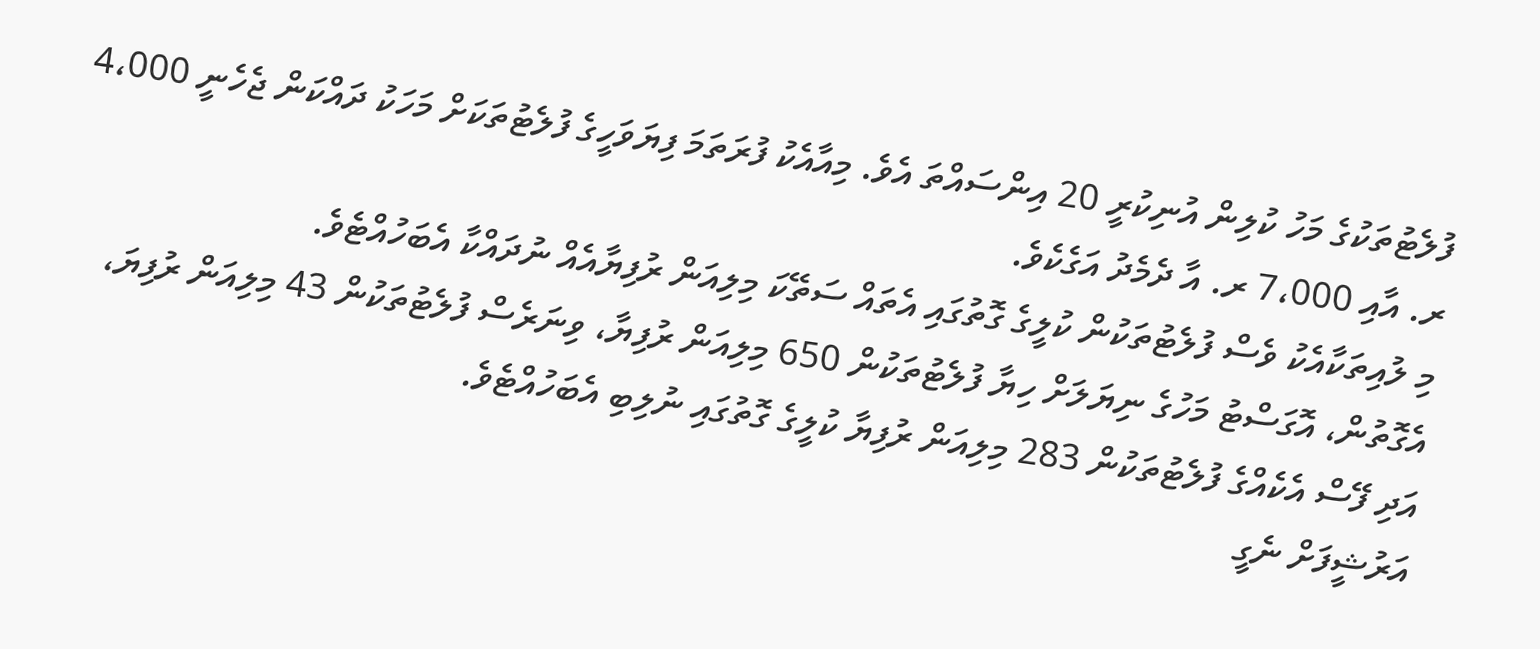ފުލެޓުތަކުގެ މަހު ކުލިން އުނިކުރީ 20 އިންސައްތަ އެވެ. މިއާއެކު ފުރަތަމަ ފިޔަވަހީގެ ފުލެޓުތަކަށް މަހަކު ދައްކަން ޖެހެނީ 4،000 ރ. އާއި 7،000 ރ. އާ ދެމެދު އަގެކެވެ.
މި ލުއިތަކާއެކު ވެސް ފުލެޓުތަކުން ކުލީގެ ގޮތުގައި އެތައް ސަތޭކަ މިލިއަން ރުފިޔާއެއް ނުދައްކާ އެބަހުއްޓެވެ.
އެގޮތުން، އޮގަސްޓު މަހުގެ ނިޔަލަށް ހިޔާ ފުލެޓުތަކުން 650 މިލިއަން ރުފިޔާ، ވިނަރެސް ފުލެޓުތަކުން 43 މިލިއަން ރުފިޔަ، އަދި ފޭސް އެކެއްގެ ފުލެޓުތަކުން 283 މިލިއަން ރުފިޔާ ކުލީގެ ގޮތުގައި ނުލިބި އެބަހުއްޓެވެ.
އަރުޝީފަށް ނެގީ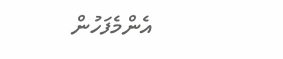އެންމެފަހުން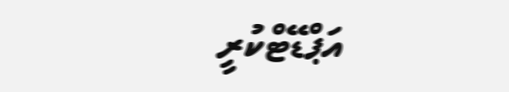އަޕްޑޭޓްކުރީ